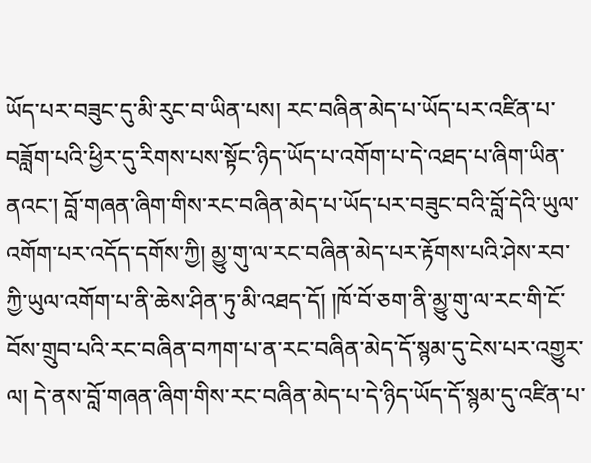ཡོད་པར་བཟུང་དུ་མི་རུང་བ་ཡིན་པས། རང་བཞིན་མེད་པ་ཡོད་པར་འཛིན་པ་བཟློག་པའི་ཕྱིར་དུ་རིགས་པས་སྟོང་ཉིད་ཡོད་པ་འགོག་པ་དེ་འཐད་པ་ཞིག་ཡིན་ནའང་། བློ་གཞན་ཞིག་གིས་རང་བཞིན་མེད་པ་ཡོད་པར་བཟུང་བའི་བློ་དེའི་ཡུལ་འགོག་པར་འདོད་དགོས་ཀྱི། མྱུ་གུ་ལ་རང་བཞིན་མེད་པར་རྟོགས་པའི་ཤེས་རབ་ཀྱི་ཡུལ་འགོག་པ་ནི་ཆེས་ཤིན་ཏུ་མི་འཐད་དོ། །ཁོ་བོ་ཅག་ནི་མྱུ་གུ་ལ་རང་གི་ངོ་བོས་གྲུབ་པའི་རང་བཞིན་བཀག་པ་ན་རང་བཞིན་མེད་དོ་སྙམ་དུ་ངེས་པར་འགྱུར་ལ། དེ་ནས་བློ་གཞན་ཞིག་གིས་རང་བཞིན་མེད་པ་དེ་ཉིད་ཡོད་དོ་སྙམ་དུ་འཛིན་པ་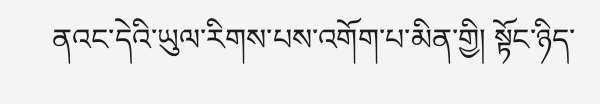ནའང་དེའི་ཡུལ་རིགས་པས་འགོག་པ་མིན་གྱི། སྟོང་ཉིད་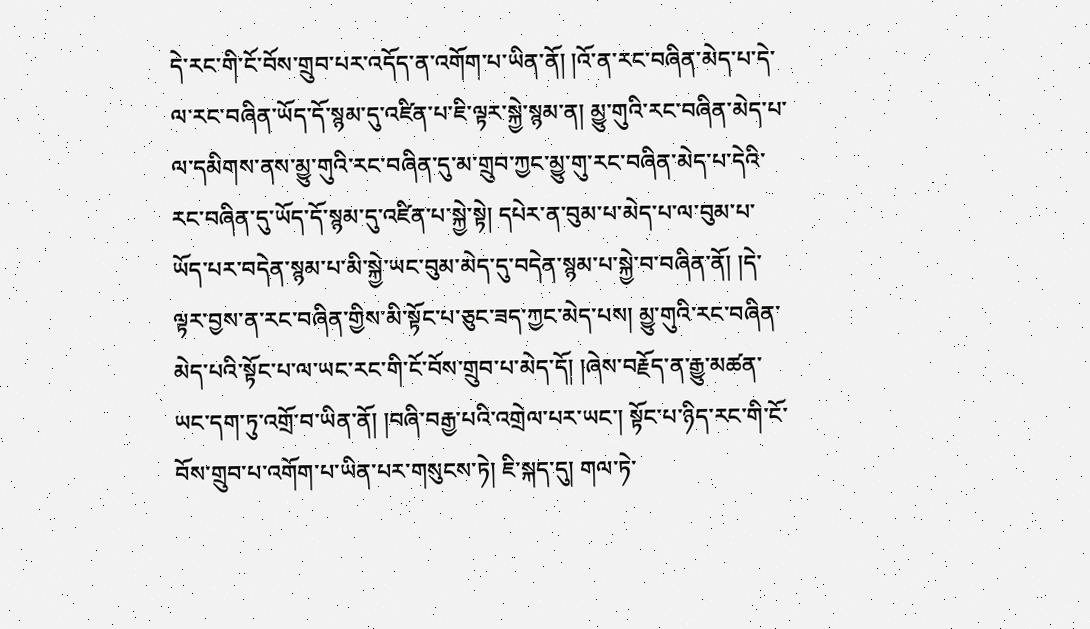དེ་རང་གི་ངོ་བོས་གྲུབ་པར་འདོད་ན་འགོག་པ་ཡིན་ནོ། །འོ་ན་རང་བཞིན་མེད་པ་དེ་ལ་རང་བཞིན་ཡོད་དོ་སྙམ་དུ་འཛིན་པ་ཇི་ལྟར་སྐྱེ་སྙམ་ན། མྱུ་གུའི་རང་བཞིན་མེད་པ་ལ་དམིགས་ནས་མྱུ་གུའི་རང་བཞིན་དུ་མ་གྲུབ་ཀྱང་མྱུ་གུ་རང་བཞིན་མེད་པ་དེའི་རང་བཞིན་དུ་ཡོད་དོ་སྙམ་དུ་འཛིན་པ་སྐྱེ་སྟེ། དཔེར་ན་བུམ་པ་མེད་པ་ལ་བུམ་པ་ཡོད་པར་བདེན་སྙམ་པ་མི་སྐྱེ་ཡང་བུམ་མེད་དུ་བདེན་སྙམ་པ་སྐྱེ་བ་བཞིན་ནོ། །དེ་ལྟར་བྱས་ན་རང་བཞིན་གྱིས་མི་སྟོང་པ་ཅུང་ཟད་ཀྱང་མེད་པས། མྱུ་གུའི་རང་བཞིན་མེད་པའི་སྟོང་པ་ལ་ཡང་རང་གི་ངོ་བོས་གྲུབ་པ་མེད་དོ། །ཞེས་བརྗོད་ན་རྒྱུ་མཚན་ཡང་དག་ཏུ་འགྲོ་བ་ཡིན་ནོ། །བཞི་བརྒྱ་པའི་འགྲེལ་པར་ཡང་། སྟོང་པ་ཉིད་རང་གི་ངོ་བོས་གྲུབ་པ་འགོག་པ་ཡིན་པར་གསུངས་ཏེ། ཇི་སྐད་དུ། གལ་ཏེ་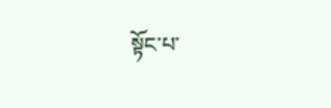སྟོང་པ་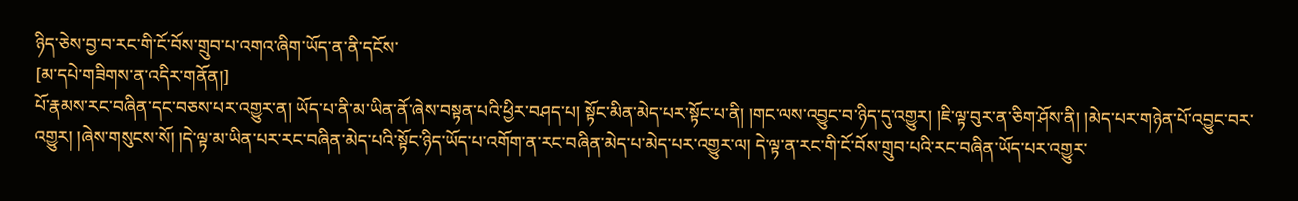ཉིད་ཅེས་བྱ་བ་རང་གི་ངོ་བོས་གྲུབ་པ་འགའ་ཞིག་ཡོད་ན་ནི་དངོས་
[མ་དཔེ་གཟིགས་ན་འདིར་གནོན།]
པོ་རྣམས་རང་བཞིན་དང་བཅས་པར་འགྱུར་ན། ཡོད་པ་ནི་མ་ཡིན་ནོ་ཞེས་བསྟན་པའི་ཕྱིར་བཤད་པ། སྟོང་མིན་མེད་པར་སྟོང་པ་ནི། །གང་ལས་འབྱུང་བ་ཉིད་དུ་འགྱུར། །ཇི་ལྟ་བུར་ན་ཅིག་ཤོས་ནི། །མེད་པར་གཉེན་པོ་འབྱུང་བར་འགྱུར། །ཞེས་གསུངས་སོ། །དེ་ལྟ་མ་ཡིན་པར་རང་བཞིན་མེད་པའི་སྟོང་ཉིད་ཡོད་པ་འགོག་ན་རང་བཞིན་མེད་པ་མེད་པར་འགྱུར་ལ། དེ་ལྟ་ན་རང་གི་ངོ་བོས་གྲུབ་པའི་རང་བཞིན་ཡོད་པར་འགྱུར་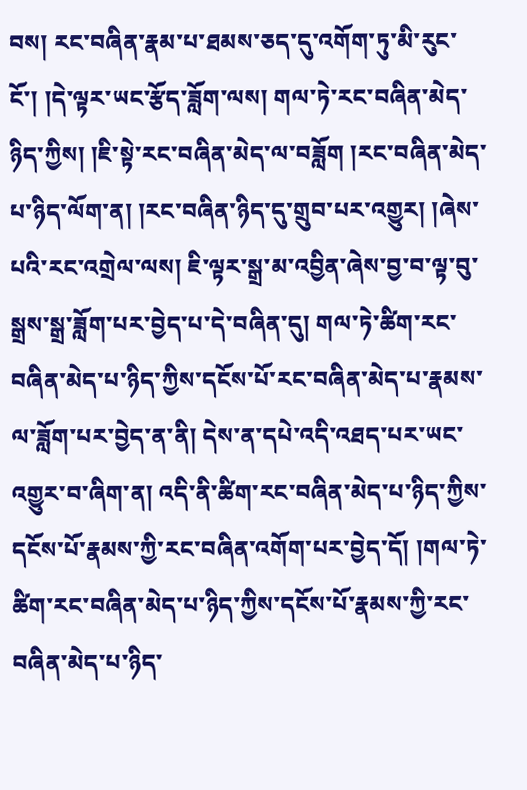བས། རང་བཞིན་རྣམ་པ་ཐམས་ཅད་དུ་འགོག་ཏུ་མི་རུང་ངོ་། །དེ་ལྟར་ཡང་རྩོད་ཟློག་ལས། གལ་ཏེ་རང་བཞིན་མེད་ཉིད་ཀྱིས། །ཇི་སྟེ་རང་བཞིན་མེད་ལ་བཟློག །རང་བཞིན་མེད་པ་ཉིད་ལོག་ན། །རང་བཞིན་ཉིད་དུ་གྲུབ་པར་འགྱུར། །ཞེས་པའི་རང་འགྲེལ་ལས། ཇི་ལྟར་སྒྲ་མ་འབྱིན་ཞེས་བྱ་བ་ལྟ་བུ་སྒྲས་སྒྲ་ཟློག་པར་བྱེད་པ་དེ་བཞིན་དུ། གལ་ཏེ་ཚིག་རང་བཞིན་མེད་པ་ཉིད་ཀྱིས་དངོས་པོ་རང་བཞིན་མེད་པ་རྣམས་ལ་ཟློག་པར་བྱེད་ན་ནི། དེས་ན་དཔེ་འདི་འཐད་པར་ཡང་འགྱུར་བ་ཞིག་ན། འདི་ནི་ཚིག་རང་བཞིན་མེད་པ་ཉིད་ཀྱིས་དངོས་པོ་རྣམས་ཀྱི་རང་བཞིན་འགོག་པར་བྱེད་དོ། །གལ་ཏེ་ཚིག་རང་བཞིན་མེད་པ་ཉིད་ཀྱིས་དངོས་པོ་རྣམས་ཀྱི་རང་བཞིན་མེད་པ་ཉིད་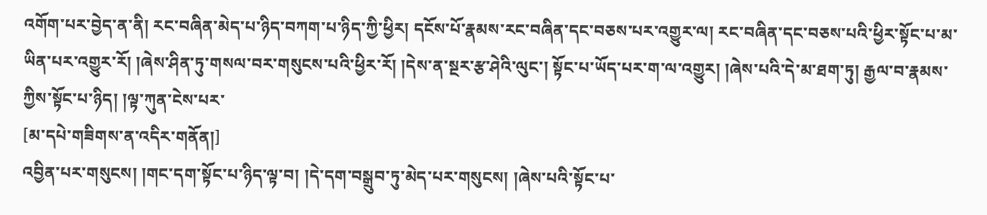འགོག་པར་བྱེད་ན་ནི། རང་བཞིན་མེད་པ་ཉིད་བཀག་པ་ཉིད་ཀྱི་ཕྱིར། དངོས་པོ་རྣམས་རང་བཞིན་དང་བཅས་པར་འགྱུར་ལ། རང་བཞིན་དང་བཅས་པའི་ཕྱིར་སྟོང་པ་མ་ཡིན་པར་འགྱུར་རོ། །ཞེས་ཤིན་ཏུ་གསལ་བར་གསུངས་པའི་ཕྱིར་རོ། །དེས་ན་སྔར་རྩ་ཤེའི་ལུང་། སྟོང་པ་ཡོད་པར་ག་ལ་འགྱུར། །ཞེས་པའི་དེ་མ་ཐག་ཏུ། རྒྱལ་བ་རྣམས་ཀྱིས་སྟོང་པ་ཉིད། །ལྟ་ཀུན་ངེས་པར་
[མ་དཔེ་གཟིགས་ན་འདིར་གནོན།]
འབྱིན་པར་གསུངས། །གང་དག་སྟོང་པ་ཉིད་ལྟ་བ། །དེ་དག་བསྒྲུབ་ཏུ་མེད་པར་གསུངས། །ཞེས་པའི་སྟོང་པ་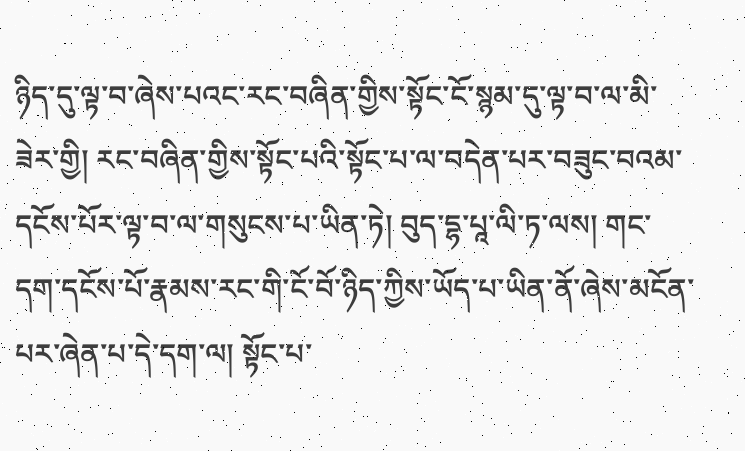ཉིད་དུ་ལྟ་བ་ཞེས་པའང་རང་བཞིན་གྱིས་སྟོང་ངོ་སྙམ་དུ་ལྟ་བ་ལ་མི་ཟེར་གྱི། རང་བཞིན་གྱིས་སྟོང་པའི་སྟོང་པ་ལ་བདེན་པར་བཟུང་བའམ་དངོས་པོར་ལྟ་བ་ལ་གསུངས་པ་ཡིན་ཏེ། བུད་དྷ་པཱ་ལི་ཏ་ལས། གང་དག་དངོས་པོ་རྣམས་རང་གི་ངོ་བོ་ཉིད་ཀྱིས་ཡོད་པ་ཡིན་ནོ་ཞེས་མངོན་པར་ཞེན་པ་དེ་དག་ལ། སྟོང་པ་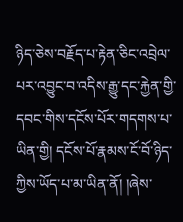ཉིད་ཅེས་བརྗོད་པ་རྟེན་ཅིང་འབྲེལ་པར་འབྱུང་བ་འདིས་རྒྱུ་དང་རྐྱེན་གྱི་དབང་གིས་དངོས་པོར་གདགས་པ་ཡིན་གྱི། དངོས་པོ་རྣམས་ངོ་བོ་ཉིད་ཀྱིས་ཡོད་པ་མ་ཡིན་ནོ། །ཞེས་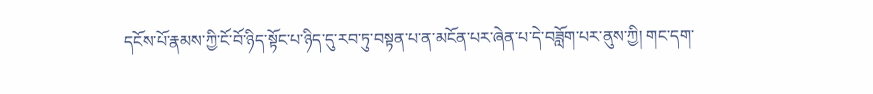དངོས་པོ་རྣམས་ཀྱི་ངོ་བོ་ཉིད་སྟོང་པ་ཉིད་དུ་རབ་ཏུ་བསྟན་པ་ན་མངོན་པར་ཞེན་པ་དེ་བཟློག་པར་ནུས་ཀྱི། གང་དག་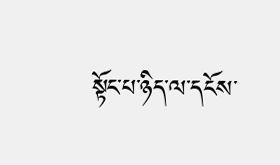སྟོང་པ་ཉིད་ལ་དངོས་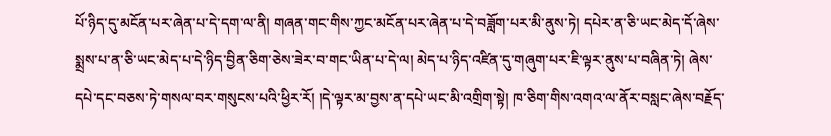པོ་ཉིད་དུ་མངོན་པར་ཞེན་པ་དེ་དག་ལ་ནི། གཞན་གང་གིས་ཀྱང་མངོན་པར་ཞེན་པ་དེ་བཟློག་པར་མི་ནུས་ཏེ། དཔེར་ན་ཅི་ཡང་མེད་དོ་ཞེས་སྨྲས་པ་ན་ཅི་ཡང་མེད་པ་དེ་ཉིད་བྱིན་ཅིག་ཅེས་ཟེར་བ་གང་ཡིན་པ་དེ་ལ། མེད་པ་ཉིད་འཛིན་དུ་གཞུག་པར་ཇི་ལྟར་ནུས་པ་བཞིན་ཏེ། ཞེས་དཔེ་དང་བཅས་ཏེ་གསལ་བར་གསུངས་པའི་ཕྱིར་རོ། །དེ་ལྟར་མ་བྱས་ན་དཔེ་ཡང་མི་འགྲིག་སྟེ། ཁ་ཅིག་གིས་འགའ་ལ་ནོར་བསླང་ཞེས་བརྗོད་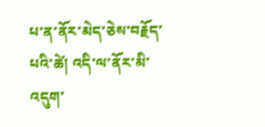པ་ན་ནོར་མེད་ཅེས་བརྗོད་པའི་ཚེ། འདི་ལ་ནོར་མི་འདུག་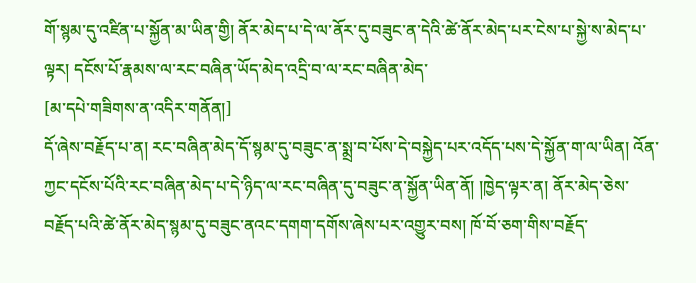གོ་སྙམ་དུ་འཛིན་པ་སྐྱོན་མ་ཡིན་གྱི། ནོར་མེད་པ་དེ་ལ་ནོར་དུ་བཟུང་ན་དེའི་ཚེ་ནོར་མེད་པར་ངེས་པ་སྐྱེ་ས་མེད་པ་ལྟར། དངོས་པོ་རྣམས་ལ་རང་བཞིན་ཡོད་མེད་འདྲི་བ་ལ་རང་བཞིན་མེད་
[མ་དཔེ་གཟིགས་ན་འདིར་གནོན།]
དོ་ཞེས་བརྗོད་པ་ན། རང་བཞིན་མེད་དོ་སྙམ་དུ་བཟུང་ན་སྨྲ་བ་པོས་དེ་བསྐྱེད་པར་འདོད་པས་དེ་སྐྱོན་ག་ལ་ཡིན། འོན་ཀྱང་དངོས་པོའི་རང་བཞིན་མེད་པ་དེ་ཉིད་ལ་རང་བཞིན་དུ་བཟུང་ན་སྐྱོན་ཡིན་ནོ། །ཁྱེད་ལྟར་ན། ནོར་མེད་ཅེས་བརྗོད་པའི་ཚེ་ནོར་མེད་སྙམ་དུ་བཟུང་ནའང་དགག་དགོས་ཞེས་པར་འགྱུར་བས། ཁོ་བོ་ཅག་གིས་བརྗོད་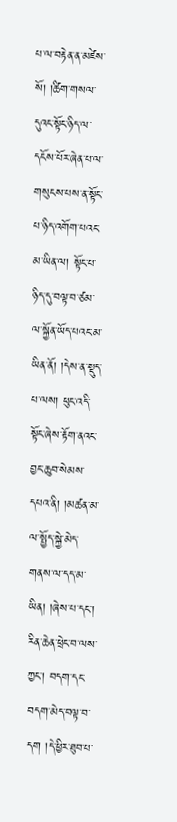པ་ལ་བརྟེན་ན་མཛེས་སོ། །ཚིག་གསལ་དུའང་སྟོང་ཉིད་ལ་དངོས་པོར་ཞེན་པ་ལ་གསུངས་པས་ན་སྟོང་པ་ཉིད་འགོག་པའང་མ་ཡིན་ལ། སྟོང་པ་ཉིད་དུ་བལྟ་བ་ཙམ་ལ་སྐྱོན་ཡོད་པའང་མ་ཡིན་ནོ། །དེས་ན་སྡུད་པ་ལས། ཕུང་འདི་སྟོང་ཞེས་རྟོག་ནའང་བྱང་ཆུབ་སེམས་དཔའ་ནི། །མཚན་མ་ལ་སྤྱོད་སྐྱེ་མེད་གནས་ལ་དད་མ་ཡིན། །ཞེས་པ་དང་། རིན་ཆེན་ཕྲེང་བ་ལས་ཀྱང་། བདག་དང་བདག་མེད་བལྟ་བ་དག །དེ་ཕྱིར་ཐུབ་པ་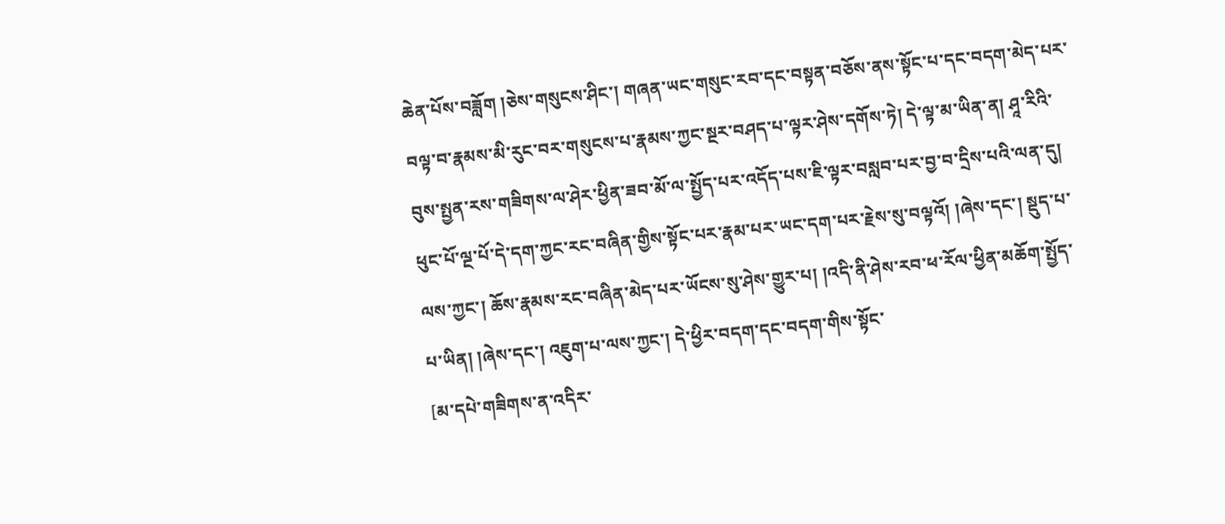ཆེན་པོས་བཟློག །ཅེས་གསུངས་ཤིང་། གཞན་ཡང་གསུང་རབ་དང་བསྟན་བཅོས་ནས་སྟོང་པ་དང་བདག་མེད་པར་བལྟ་བ་རྣམས་མི་རུང་བར་གསུངས་པ་རྣམས་ཀྱང་སྔར་བཤད་པ་ལྟར་ཤེས་དགོས་ཏེ། དེ་ལྟ་མ་ཡིན་ན། ཤཱ་རིའི་བུས་སྤྱན་རས་གཟིགས་ལ་ཤེར་ཕྱིན་ཟབ་མོ་ལ་སྤྱོད་པར་འདོད་པས་ཇི་ལྟར་བསླབ་པར་བྱ་བ་དྲིས་པའི་ལན་དུ། ཕུང་པོ་ལྔ་པོ་དེ་དག་ཀྱང་རང་བཞིན་གྱིས་སྟོང་པར་རྣམ་པར་ཡང་དག་པར་རྗེས་སུ་བལྟའོ། །ཞེས་དང་། སྡུད་པ་ལས་ཀྱང་། ཆོས་རྣམས་རང་བཞིན་མེད་པར་ཡོངས་སུ་ཤེས་གྱུར་པ། །འདི་ནི་ཤེས་རབ་ཕ་རོལ་ཕྱིན་མཆོག་སྤྱོད་པ་ཡིན། །ཞེས་དང་། འཇུག་པ་ལས་ཀྱང་། དེ་ཕྱིར་བདག་དང་བདག་གིས་སྟོང་
[མ་དཔེ་གཟིགས་ན་འདིར་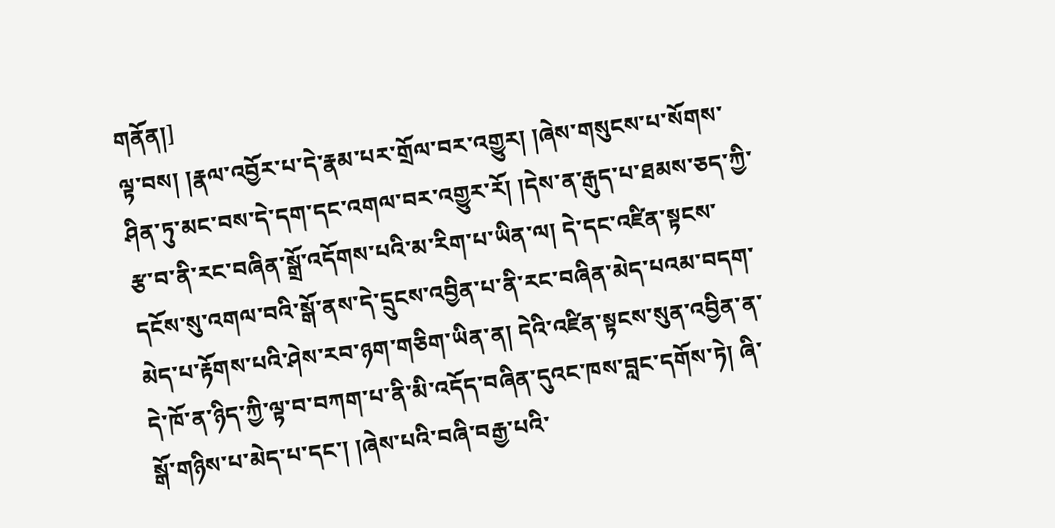གནོན།]
ལྟ་བས། །རྣལ་འབྱོར་པ་དེ་རྣམ་པར་གྲོལ་བར་འགྱུར། །ཞེས་གསུངས་པ་སོགས་ཤིན་ཏུ་མང་བས་དེ་དག་དང་འགལ་བར་འགྱུར་རོ། །དེས་ན་རྒུད་པ་ཐམས་ཅད་ཀྱི་རྩ་བ་ནི་རང་བཞིན་སྒྲོ་འདོགས་པའི་མ་རིག་པ་ཡིན་ལ། དེ་དང་འཛིན་སྟངས་དངོས་སུ་འགལ་བའི་སྒོ་ནས་དེ་དྲུངས་འབྱིན་པ་ནི་རང་བཞིན་མེད་པའམ་བདག་མེད་པ་རྟོགས་པའི་ཤེས་རབ་ཉག་གཅིག་ཡིན་ན། དེའི་འཛིན་སྟངས་སུན་འབྱིན་ན་དེ་ཁོ་ན་ཉིད་ཀྱི་ལྟ་བ་བཀག་པ་ནི་མི་འདོད་བཞིན་དུའང་ཁས་བླང་དགོས་ཏེ། ཞི་སྒོ་གཉིས་པ་མེད་པ་དང་། །ཞེས་པའི་བཞི་བརྒྱ་པའི་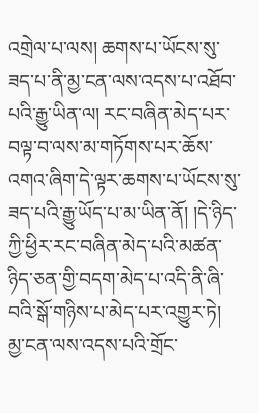འགྲེལ་པ་ལས། ཆགས་པ་ཡོངས་སུ་ཟད་པ་ནི་མྱ་ངན་ལས་འདས་པ་འཐོབ་པའི་རྒྱུ་ཡིན་ལ། རང་བཞིན་མེད་པར་བལྟ་བ་ལས་མ་གཏོགས་པར་ཆོས་འགའ་ཞིག་དེ་ལྟར་ཆགས་པ་ཡོངས་སུ་ཟད་པའི་རྒྱུ་ཡོད་པ་མ་ཡིན་ནོ། །དེ་ཉིད་ཀྱི་ཕྱིར་རང་བཞིན་མེད་པའི་མཚན་ཉིད་ཅན་གྱི་བདག་མེད་པ་འདི་ནི་ཞི་བའི་སྒོ་གཉིས་པ་མེད་པར་འགྱུར་ཏེ། མྱ་ངན་ལས་འདས་པའི་གྲོང་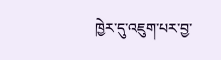ཁྱེར་དུ་འཇུག་པར་བྱ་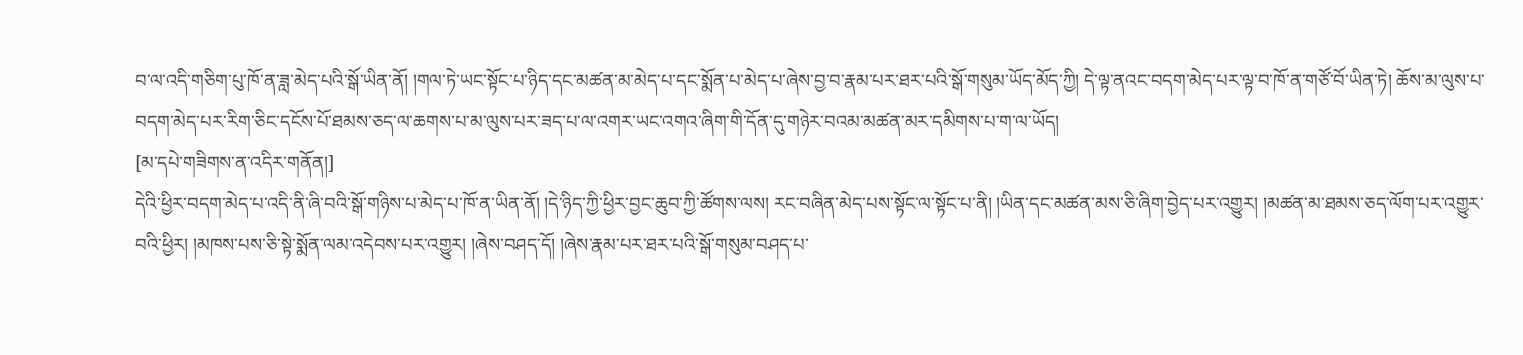བ་ལ་འདི་གཅིག་པུ་ཁོ་ན་ཟླ་མེད་པའི་སྒོ་ཡིན་ནོ། །གལ་ཏེ་ཡང་སྟོང་པ་ཉིད་དང་མཚན་མ་མེད་པ་དང་སྨོན་པ་མེད་པ་ཞེས་བྱ་བ་རྣམ་པར་ཐར་པའི་སྒོ་གསུམ་ཡོད་མོད་ཀྱི། དེ་ལྟ་ནའང་བདག་མེད་པར་ལྟ་བ་ཁོ་ན་གཙོ་བོ་ཡིན་ཏེ། ཆོས་མ་ལུས་པ་བདག་མེད་པར་རིག་ཅིང་དངོས་པོ་ཐམས་ཅད་ལ་ཆགས་པ་མ་ལུས་པར་ཟད་པ་ལ་འགར་ཡང་འགའ་ཞིག་གི་དོན་དུ་གཉེར་བའམ་མཚན་མར་དམིགས་པ་ག་ལ་ཡོད།
[མ་དཔེ་གཟིགས་ན་འདིར་གནོན།]
དེའི་ཕྱིར་བདག་མེད་པ་འདི་ནི་ཞི་བའི་སྒོ་གཉིས་པ་མེད་པ་ཁོ་ན་ཡིན་ནོ། །དེ་ཉིད་ཀྱི་ཕྱིར་བྱང་ཆུབ་ཀྱི་ཚོགས་ལས། རང་བཞིན་མེད་པས་སྟོང་ལ་སྟོང་པ་ནི། །ཡིན་དང་མཚན་མས་ཅི་ཞིག་བྱེད་པར་འགྱུར། །མཚན་མ་ཐམས་ཅད་ལོག་པར་འགྱུར་བའི་ཕྱིར། །མཁས་པས་ཅི་སྟེ་སྨོན་ལམ་འདེབས་པར་འགྱུར། །ཞེས་བཤད་དོ། །ཞེས་རྣམ་པར་ཐར་པའི་སྒོ་གསུམ་བཤད་པ་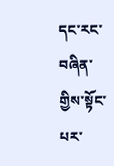དང་རང་བཞིན་གྱིས་སྟོང་པར་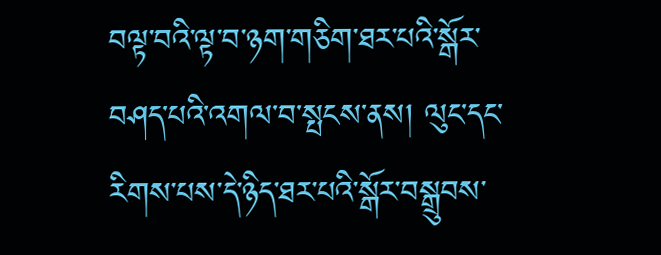བལྟ་བའི་ལྟ་བ་ཉག་གཅིག་ཐར་པའི་སྒོར་བཤད་པའི་འགལ་བ་སྤངས་ནས། ལུང་དང་རིགས་པས་དེ་ཉིད་ཐར་པའི་སྒོར་བསྒྲུབས་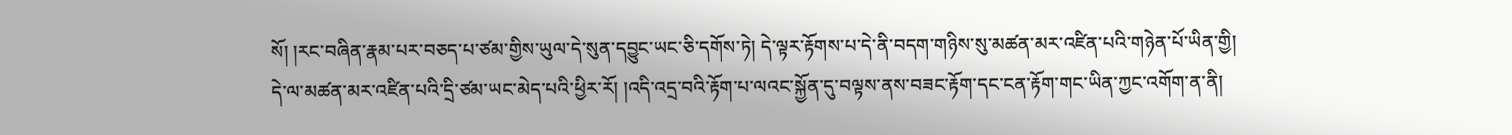སོ། །རང་བཞིན་རྣམ་པར་བཅད་པ་ཙམ་གྱིས་ཡུལ་དེ་སུན་དབྱུང་ཡང་ཅི་དགོས་ཏེ། དེ་ལྟར་རྟོགས་པ་དེ་ནི་བདག་གཉིས་སུ་མཚན་མར་འཛིན་པའི་གཉེན་པོ་ཡིན་གྱི། དེ་ལ་མཚན་མར་འཛིན་པའི་དྲི་ཙམ་ཡང་མེད་པའི་ཕྱིར་རོ། །འདི་འདྲ་བའི་རྟོག་པ་ལའང་སྐྱོན་དུ་བལྟས་ནས་བཟང་རྟོག་དང་ངན་རྟོག་གང་ཡིན་ཀྱང་འགོག་ན་ནི།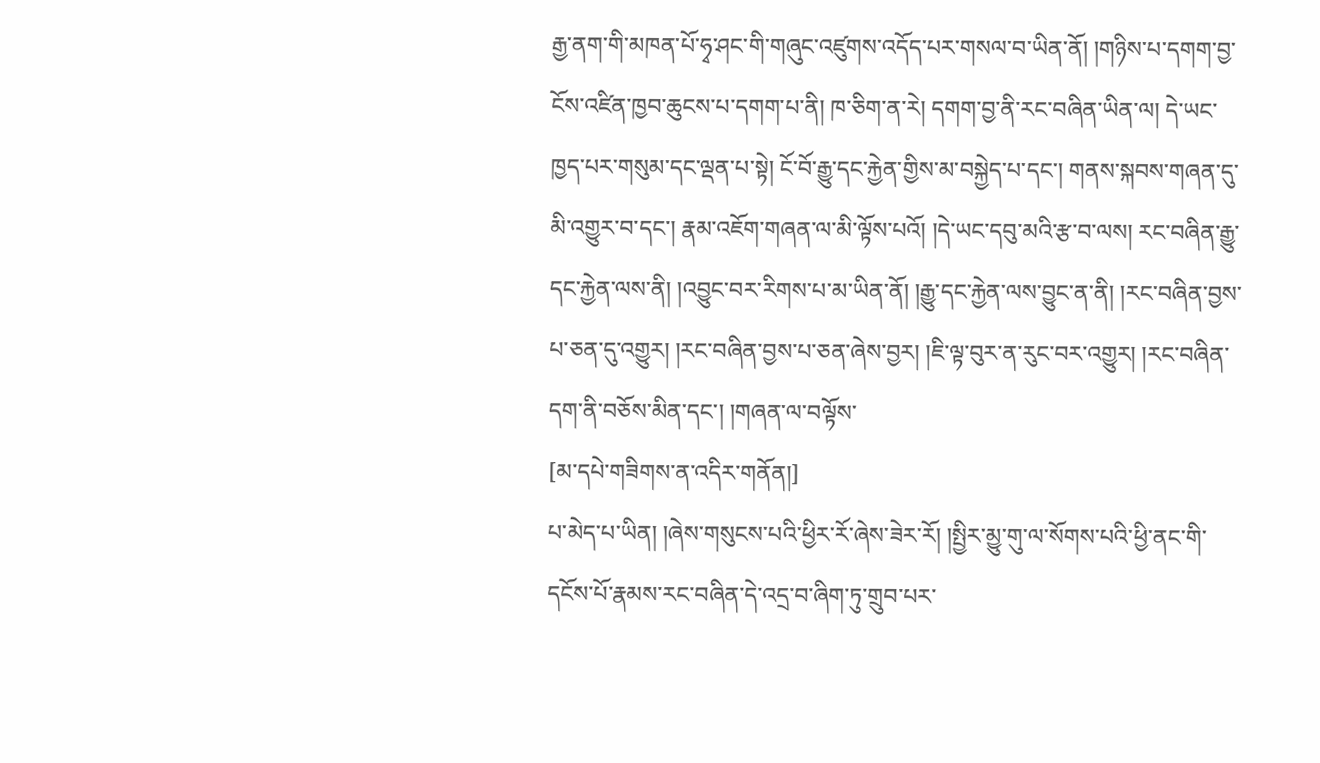རྒྱ་ནག་གི་མཁན་པོ་ཧྭ་ཤང་གི་གཞུང་འཛུགས་འདོད་པར་གསལ་བ་ཡིན་ནོ། །གཉིས་པ་དགག་བྱ་ངོས་འཛིན་ཁྱབ་ཆུངས་པ་དགག་པ་ནི། ཁ་ཅིག་ན་རེ། དགག་བྱ་ནི་རང་བཞིན་ཡིན་ལ། དེ་ཡང་ཁྱད་པར་གསུམ་དང་ལྡན་པ་སྟེ། ངོ་བོ་རྒྱུ་དང་རྐྱེན་གྱིས་མ་བསྐྱེད་པ་དང་། གནས་སྐབས་གཞན་དུ་མི་འགྱུར་བ་དང་། རྣམ་འཇོག་གཞན་ལ་མི་ལྟོས་པའོ། །དེ་ཡང་དབུ་མའི་རྩ་བ་ལས། རང་བཞིན་རྒྱུ་དང་རྐྱེན་ལས་ནི། །འབྱུང་བར་རིགས་པ་མ་ཡིན་ནོ། །རྒྱུ་དང་རྐྱེན་ལས་བྱུང་ན་ནི། །རང་བཞིན་བྱས་པ་ཅན་དུ་འགྱུར། །རང་བཞིན་བྱས་པ་ཅན་ཞེས་བྱར། །ཇི་ལྟ་བུར་ན་རུང་བར་འགྱུར། །རང་བཞིན་དག་ནི་བཅོས་མིན་དང་། །གཞན་ལ་བལྟོས་
[མ་དཔེ་གཟིགས་ན་འདིར་གནོན།]
པ་མེད་པ་ཡིན། །ཞེས་གསུངས་པའི་ཕྱིར་རོ་ཞེས་ཟེར་རོ། །སྤྱིར་མྱུ་གུ་ལ་སོགས་པའི་ཕྱི་ནང་གི་དངོས་པོ་རྣམས་རང་བཞིན་དེ་འདྲ་བ་ཞིག་ཏུ་གྲུབ་པར་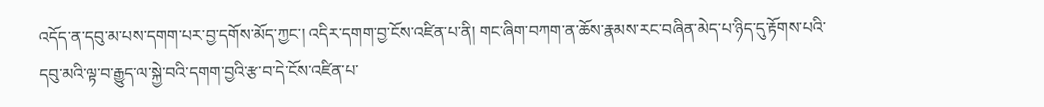འདོད་ན་དབུ་མ་པས་དགག་པར་བྱ་དགོས་མོད་ཀྱང་། འདིར་དགག་བྱ་ངོས་འཛིན་པ་ནི། གང་ཞིག་བཀག་ན་ཆོས་རྣམས་རང་བཞིན་མེད་པ་ཉིད་དུ་རྟོགས་པའི་དབུ་མའི་ལྟ་བ་རྒྱུད་ལ་སྐྱེ་བའི་དགག་བྱའི་རྩ་བ་དེ་ངོས་འཛིན་པ་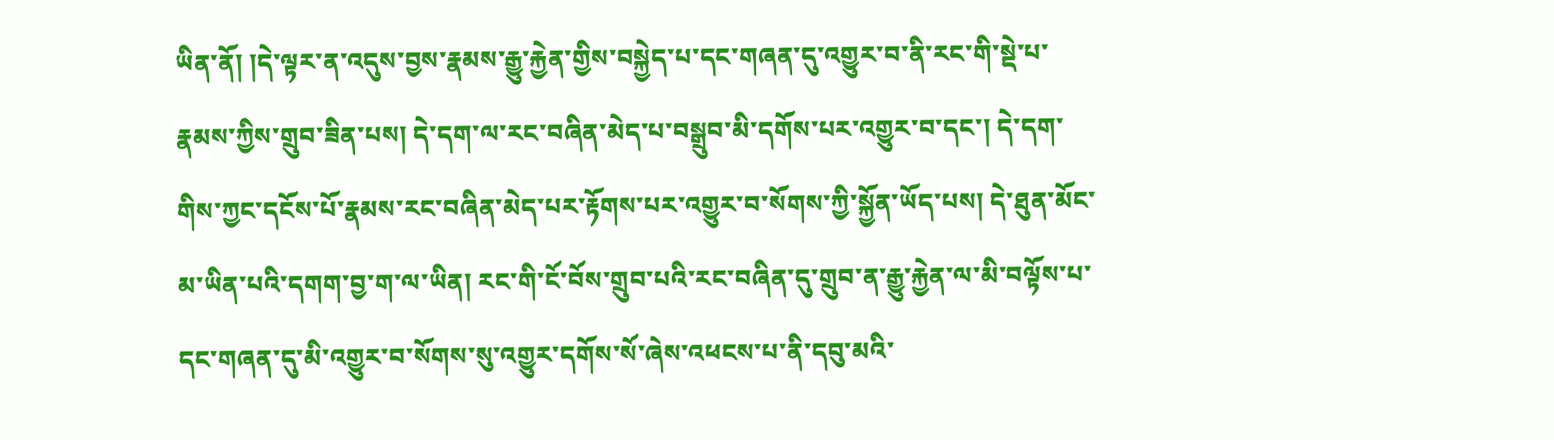ཡིན་ནོ། །དེ་ལྟར་ན་འདུས་བྱས་རྣམས་རྒྱུ་རྐྱེན་གྱིས་བསྐྱེད་པ་དང་གཞན་དུ་འགྱུར་བ་ནི་རང་གི་སྡེ་པ་རྣམས་ཀྱིས་གྲུབ་ཟིན་པས། དེ་དག་ལ་རང་བཞིན་མེད་པ་བསྒྲུབ་མི་དགོས་པར་འགྱུར་བ་དང་། དེ་དག་གིས་ཀྱང་དངོས་པོ་རྣམས་རང་བཞིན་མེད་པར་རྟོགས་པར་འགྱུར་བ་སོགས་ཀྱི་སྐྱོན་ཡོད་པས། དེ་ཐུན་མོང་མ་ཡིན་པའི་དགག་བྱ་ག་ལ་ཡིན། རང་གི་ངོ་བོས་གྲུབ་པའི་རང་བཞིན་དུ་གྲུབ་ན་རྒྱུ་རྐྱེན་ལ་མི་བལྟོས་པ་དང་གཞན་དུ་མི་འགྱུར་བ་སོགས་སུ་འགྱུར་དགོས་སོ་ཞེས་འཕངས་པ་ནི་དབུ་མའི་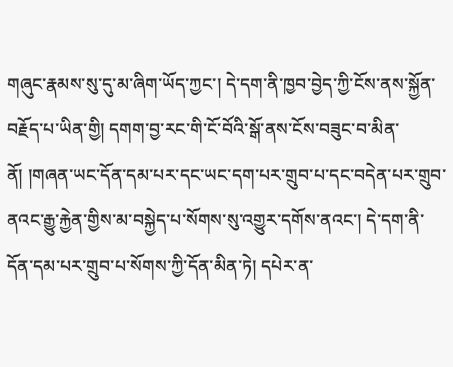གཞུང་རྣམས་སུ་དུ་མ་ཞིག་ཡོད་ཀྱང་། དེ་དག་ནི་ཁྱབ་བྱེད་ཀྱི་ངོས་ནས་སྐྱོན་བརྗོད་པ་ཡིན་གྱི། དགག་བྱ་རང་གི་ངོ་བོའི་སྒོ་ནས་ངོས་བཟུང་བ་མིན་ནོ། །གཞན་ཡང་དོན་དམ་པར་དང་ཡང་དག་པར་གྲུབ་པ་དང་བདེན་པར་གྲུབ་ནའང་རྒྱུ་རྐྱེན་གྱིས་མ་བསྐྱེད་པ་སོགས་སུ་འགྱུར་དགོས་ནའང་། དེ་དག་ནི་དོན་དམ་པར་གྲུབ་པ་སོགས་ཀྱི་དོན་མིན་ཏེ། དཔེར་ན་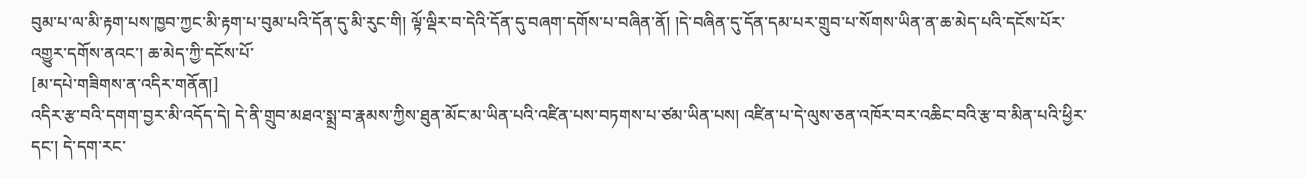བུམ་པ་ལ་མི་རྟག་པས་ཁྱབ་ཀྱང་མི་རྟག་པ་བུམ་པའི་དོན་དུ་མི་རུང་གི། ལྟོ་ལྡིར་བ་དེའི་དོན་དུ་བཞག་དགོས་པ་བཞིན་ནོ། །དེ་བཞིན་དུ་དོན་དམ་པར་གྲུབ་པ་སོགས་ཡིན་ན་ཆ་མེད་པའི་དངོས་པོར་འགྱུར་དགོས་ནའང་། ཆ་མེད་ཀྱི་དངོས་པོ་
[མ་དཔེ་གཟིགས་ན་འདིར་གནོན།]
འདིར་རྩ་བའི་དགག་བྱར་མི་འདོད་དེ། དེ་ནི་གྲུབ་མཐའ་སྨྲ་བ་རྣམས་ཀྱིས་ཐུན་མོང་མ་ཡིན་པའི་འཛིན་པས་བཏགས་པ་ཙམ་ཡིན་པས། འཛིན་པ་དེ་ལུས་ཅན་འཁོར་བར་འཆིང་བའི་རྩ་བ་མིན་པའི་ཕྱིར་དང་། དེ་དག་རང་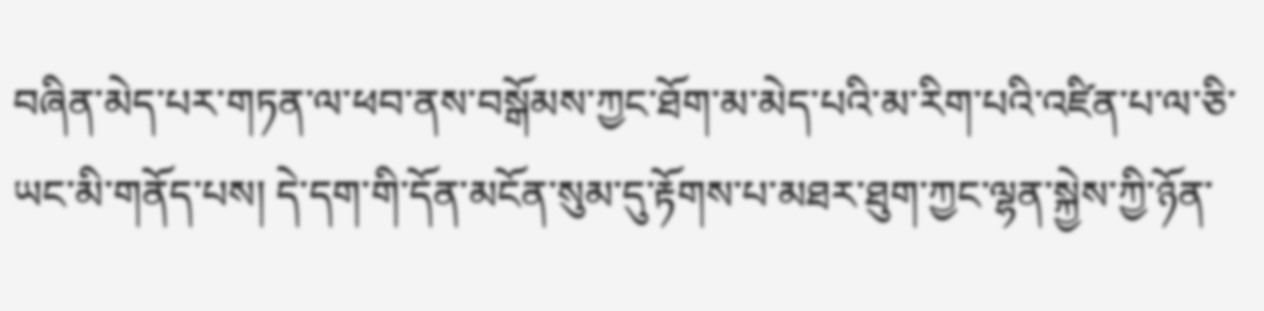བཞིན་མེད་པར་གཏན་ལ་ཕབ་ནས་བསྒོམས་ཀྱང་ཐོག་མ་མེད་པའི་མ་རིག་པའི་འཛིན་པ་ལ་ཅི་ཡང་མི་གནོད་པས། དེ་དག་གི་དོན་མངོན་སུམ་དུ་རྟོགས་པ་མཐར་ཐུག་ཀྱང་ལྷན་སྐྱེས་ཀྱི་ཉོན་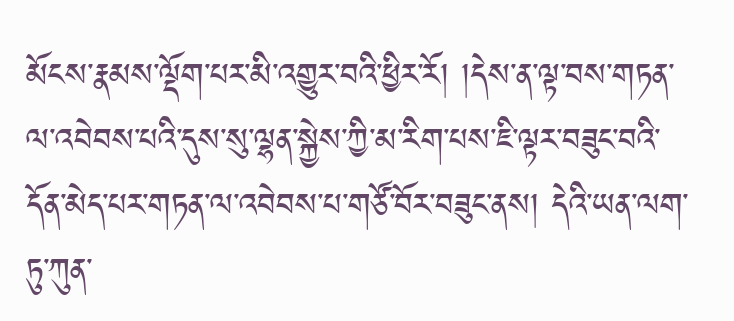མོངས་རྣམས་ལྡོག་པར་མི་འགྱུར་བའི་ཕྱིར་རོ། །དེས་ན་ལྟ་བས་གཏན་ལ་འབེབས་པའི་དུས་སུ་ལྷན་སྐྱེས་ཀྱི་མ་རིག་པས་ཇི་ལྟར་བཟུང་བའི་དོན་མེད་པར་གཏན་ལ་འབེབས་པ་གཙོ་བོར་བཟུང་ནས། དེའི་ཡན་ལག་ཏུ་ཀུན་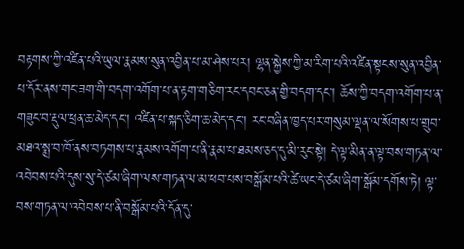བརྟགས་ཀྱི་འཛིན་པའི་ཡུལ་རྣམས་སུན་འབྱིན་པ་མ་ཤེས་པར། ལྷན་སྐྱེས་ཀྱི་མ་རིག་པའི་འཛིན་སྟངས་སུན་འབྱིན་པ་དོར་ནས་གང་ཟག་གི་བདག་འགོག་པ་ན་རྟག་གཅིག་རང་དབང་ཅན་གྱི་བདག་དང་། ཆོས་ཀྱི་བདག་འགོག་པ་ན་གཟུང་བ་རྡུལ་ཕྲན་ཆ་མེད་དང་། འཛིན་པ་སྐད་ཅིག་ཆ་མེད་དང་། རང་བཞིན་ཁྱད་པར་གསུམ་ལྡན་ལ་སོགས་པ་གྲུབ་མཐའ་སྨྲ་བ་ཁོ་ནས་བཏགས་པ་རྣམས་འགོག་པ་ནི་རྣམ་པ་ཐམས་ཅད་དུ་མི་རུང་སྟེ། དེ་ལྟ་མིན་ན་ལྟ་བས་གཏན་ལ་འབེབས་པའི་དུས་སུ་དེ་ཙམ་ཞིག་ལས་གཏན་ལ་མ་ཕབ་པས་བསྒོམ་པའི་ཚེ་ཡང་དེ་ཙམ་ཞིག་སྒོམ་དགོས་ཏེ། ལྟ་བས་གཏན་ལ་འབེབས་པ་ནི་བསྒོམ་པའི་དོན་དུ་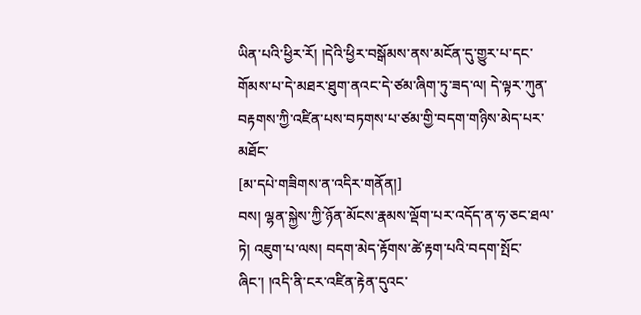ཡིན་པའི་ཕྱིར་རོ། །དེའི་ཕྱིར་བསྒོམས་ནས་མངོན་དུ་གྱུར་པ་དང་གོམས་པ་དེ་མཐར་ཐུག་ནའང་དེ་ཙམ་ཞིག་ཏུ་ཟད་ལ། དེ་ལྟར་ཀུན་བརྟགས་ཀྱི་འཛིན་པས་བཏགས་པ་ཙམ་གྱི་བདག་གཉིས་མེད་པར་མཐོང་
[མ་དཔེ་གཟིགས་ན་འདིར་གནོན།]
བས། ལྷན་སྐྱེས་ཀྱི་ཉོན་མོངས་རྣམས་ལྡོག་པར་འདོད་ན་ཧ་ཅང་ཐལ་ཏེ། འཇུག་པ་ལས། བདག་མེད་རྟོགས་ཚེ་རྟག་པའི་བདག་སྤོང་ཞིང་། །འདི་ནི་ངར་འཛིན་རྟེན་དུའང་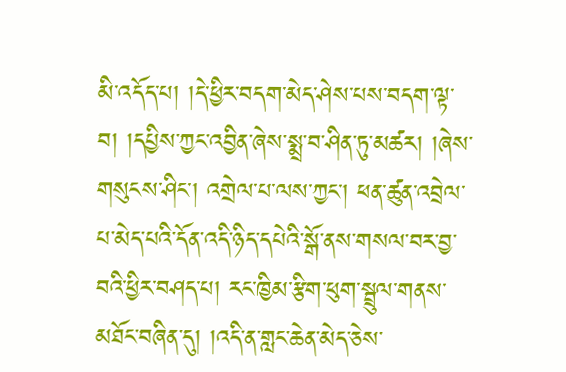མི་འདོད་པ། །དེ་ཕྱིར་བདག་མེད་ཤེས་པས་བདག་ལྟ་བ། །དཔྱིས་ཀྱང་འབྱིན་ཞེས་སྨྲ་བ་ཤིན་ཏུ་མཚར། །ཞེས་གསུངས་ཤིང་། འགྲེལ་པ་ལས་ཀྱང་། ཕན་ཚུན་འབྲེལ་པ་མེད་པའི་དོན་འདི་ཉིད་དཔེའི་སྒོ་ནས་གསལ་བར་བྱ་བའི་ཕྱིར་བཤད་པ། རང་ཁྱིམ་རྩིག་ཕུག་སྦྲུལ་གནས་མཐོང་བཞིན་དུ། །འདི་ན་གླང་ཆེན་མེད་ཅེས་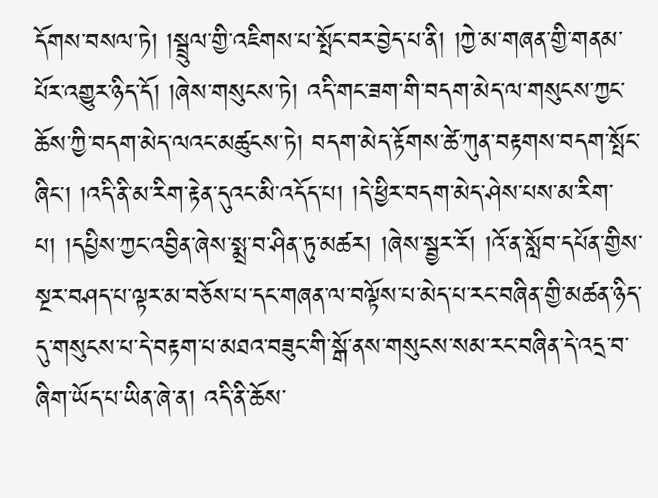དོགས་བསལ་ཏེ། །སྦྲུལ་གྱི་འཇིགས་པ་སྤོང་བར་བྱེད་པ་ནི། །ཀྱེ་མ་གཞན་གྱི་གནམ་པོར་འགྱུར་ཉིད་དོ། །ཞེས་གསུངས་ཏེ། འདི་གང་ཟག་གི་བདག་མེད་ལ་གསུངས་ཀྱང་ཆོས་ཀྱི་བདག་མེད་ལའང་མཚུངས་ཏེ། བདག་མེད་རྟོགས་ཚེ་ཀུན་བརྟགས་བདག་སྤོང་ཞིང་། །འདི་ནི་མ་རིག་རྟེན་དུའང་མི་འདོད་པ། །དེ་ཕྱིར་བདག་མེད་ཤེས་པས་མ་རིག་པ། །དཔྱིས་ཀྱང་འབྱིན་ཞེས་སྨྲ་བ་ཤིན་ཏུ་མཚར། །ཞེས་སྦྱར་རོ། །འོ་ན་སློབ་དཔོན་གྱིས་སྔར་བཤད་པ་ལྟར་མ་བཅོས་པ་དང་གཞན་ལ་བལྟོས་པ་མེད་པ་རང་བཞིན་གྱི་མཚན་ཉིད་དུ་གསུངས་པ་དེ་བརྟག་པ་མཐའ་བཟུང་གི་སྒོ་ནས་གསུངས་སམ་རང་བཞིན་དེ་འདྲ་བ་ཞིག་ཡོད་པ་ཡིན་ཞེ་ན། འདི་ནི་ཆོས་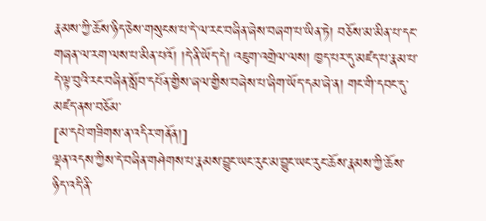རྣམས་ཀྱི་ཆོས་ཉིད་ཅེས་གསུངས་པ་དེ་ལ་རང་བཞིན་ཞེས་བཞག་པ་ཡིན་ཏེ། བཅོས་མ་མིན་པ་དང་གཞན་ལ་རག་ལས་པ་མིན་པའོ། །དེ་ནི་ཡོད་དེ། འཇུག་འགྲེལ་ལས། ཁྱད་པར་དུ་མཛད་པ་རྣམ་པ་དེ་ལྟ་བུའི་རང་བཞིན་སློབ་དཔོན་གྱིས་ཞལ་གྱིས་བཞེས་པ་ཞིག་ཡོད་དམ་ཞེ་ན། གང་གི་དབང་དུ་མཛད་ནས་བཅོམ་
[མ་དཔེ་གཟིགས་ན་འདིར་གནོན།]
ལྡན་འདས་ཀྱིས་དེ་བཞིན་གཤེགས་པ་རྣམས་བྱུང་ཡང་རུང་མ་བྱུང་ཡང་རུང་ཆོས་རྣམས་ཀྱི་ཆོས་ཉིད་འདི་ནི་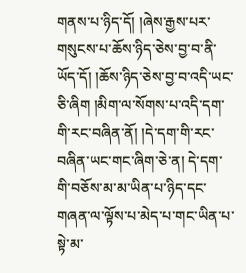གནས་པ་ཉིད་དོ། །ཞེས་རྒྱས་པར་གསུངས་པ་ཆོས་ཉིད་ཅེས་བྱ་བ་ནི་ཡོད་དོ། །ཆོས་ཉིད་ཅེས་བྱ་བ་འདི་ཡང་ཅི་ཞིག །མིག་ལ་སོགས་པ་འདི་དག་གི་རང་བཞིན་ནོ། །དེ་དག་གི་རང་བཞིན་ཡང་གང་ཞིག་ཅེ་ན། དེ་དག་གི་བཅོས་མ་མ་ཡིན་པ་ཉིད་དང་གཞན་ལ་ལྟོས་པ་མེད་པ་གང་ཡིན་པ་སྟེ་མ་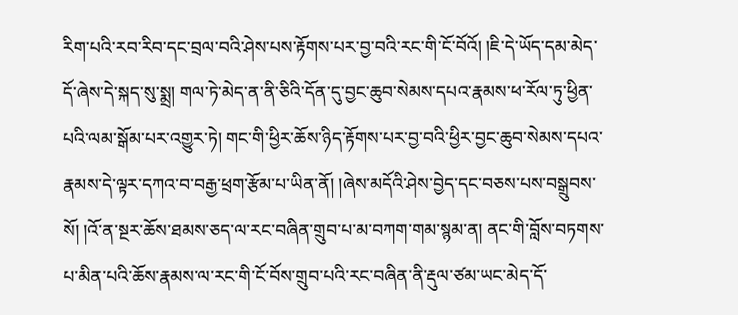རིག་པའི་རབ་རིབ་དང་བྲལ་བའི་ཤེས་པས་རྟོགས་པར་བྱ་བའི་རང་གི་ངོ་བོའོ། །ཇི་དེ་ཡོད་དམ་མེད་དོ་ཞེས་དེ་སྐད་སུ་སྨྲ། གལ་ཏེ་མེད་ན་ནི་ཅིའི་དོན་དུ་བྱང་ཆུབ་སེམས་དཔའ་རྣམས་ཕ་རོལ་ཏུ་ཕྱིན་པའི་ལམ་སྒོམ་པར་འགྱུར་ཏེ། གང་གི་ཕྱིར་ཆོས་ཉིད་རྟོགས་པར་བྱ་བའི་ཕྱིར་བྱང་ཆུབ་སེམས་དཔའ་རྣམས་དེ་ལྟར་དཀའ་བ་བརྒྱ་ཕྲག་རྩོམ་པ་ཡིན་ནོ། །ཞེས་མདོའི་ཤེས་བྱེད་དང་བཅས་པས་བསྒྲུབས་སོ། །འོ་ན་སྔར་ཆོས་ཐམས་ཅད་ལ་རང་བཞིན་གྲུབ་པ་མ་བཀག་གམ་སྙམ་ན། ནང་གི་བློས་བཏགས་པ་མིན་པའི་ཆོས་རྣམས་ལ་རང་གི་ངོ་བོས་གྲུབ་པའི་རང་བཞིན་ནི་རྡུལ་ཙམ་ཡང་མེད་དོ་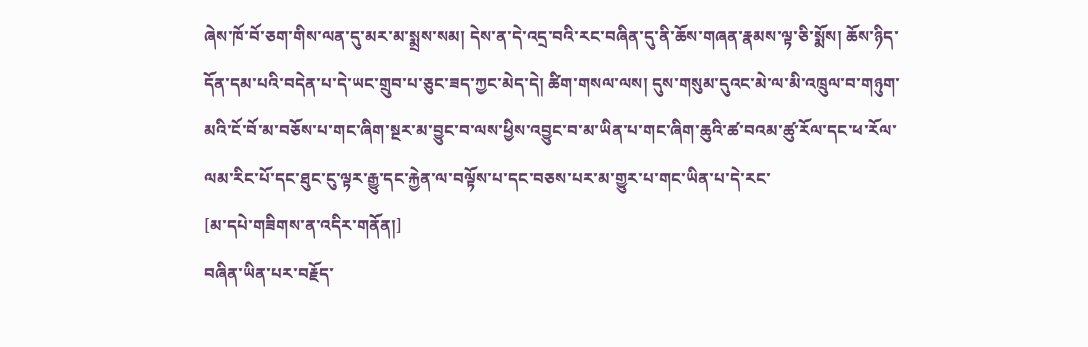ཞེས་ཁོ་བོ་ཅག་གིས་ལན་དུ་མར་མ་སྨྲས་སམ། དེས་ན་དེ་འདྲ་བའི་རང་བཞིན་དུ་ནི་ཆོས་གཞན་རྣམས་ལྟ་ཅི་སྨོས། ཆོས་ཉིད་དོན་དམ་པའི་བདེན་པ་དེ་ཡང་གྲུབ་པ་ཅུང་ཟད་ཀྱང་མེད་དེ། ཚིག་གསལ་ལས། དུས་གསུམ་དུའང་མེ་ལ་མི་འཁྲུལ་བ་གཉུག་མའི་ངོ་བོ་མ་བཅོས་པ་གང་ཞིག་སྔར་མ་བྱུང་བ་ལས་ཕྱིས་འབྱུང་བ་མ་ཡིན་པ་གང་ཞིག་ཆུའི་ཚ་བའམ་ཚུ་རོལ་དང་ཕ་རོལ་ལམ་རིང་པོ་དང་ཐུང་ངུ་ལྟར་རྒྱུ་དང་རྐྱེན་ལ་བལྟོས་པ་དང་བཅས་པར་མ་གྱུར་པ་གང་ཡིན་པ་དེ་རང་
[མ་དཔེ་གཟིགས་ན་འདིར་གནོན།]
བཞིན་ཡིན་པར་བརྗོད་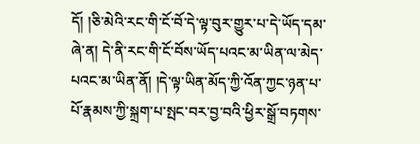དོ། །ཅི་མེའི་རང་གི་ངོ་བོ་དེ་ལྟ་བུར་གྱུར་པ་དེ་ཡོད་དམ་ཞེ་ན། དེ་ནི་རང་གི་ངོ་བོས་ཡོད་པའང་མ་ཡིན་ལ་མེད་པའང་མ་ཡིན་ནོ། །དེ་ལྟ་ཡིན་མོད་ཀྱི་འོན་ཀྱང་ཉན་པ་པོ་རྣམས་ཀྱི་སྐྲག་པ་སྤང་བར་བྱ་བའི་ཕྱིར་སྒྲོ་བཏགས་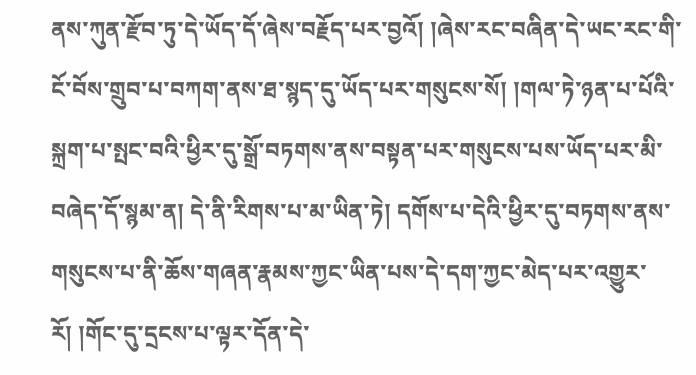ནས་ཀུན་རྫོབ་ཏུ་དེ་ཡོད་དོ་ཞེས་བརྗོད་པར་བྱའོ། །ཞེས་རང་བཞིན་དེ་ཡང་རང་གི་ངོ་བོས་གྲུབ་པ་བཀག་ནས་ཐ་སྙད་དུ་ཡོད་པར་གསུངས་སོ། །གལ་ཏེ་ཉན་པ་པོའི་སྐྲག་པ་སྤང་བའི་ཕྱིར་དུ་སྒྲོ་བཏགས་ནས་བསྟན་པར་གསུངས་པས་ཡོད་པར་མི་བཞེད་དོ་སྙམ་ན། དེ་ནི་རིགས་པ་མ་ཡིན་ཏེ། དགོས་པ་དེའི་ཕྱིར་དུ་བཏགས་ནས་གསུངས་པ་ནི་ཆོས་གཞན་རྣམས་ཀྱང་ཡིན་པས་དེ་དག་ཀྱང་མེད་པར་འགྱུར་རོ། །གོང་དུ་དྲངས་པ་ལྟར་དོན་དེ་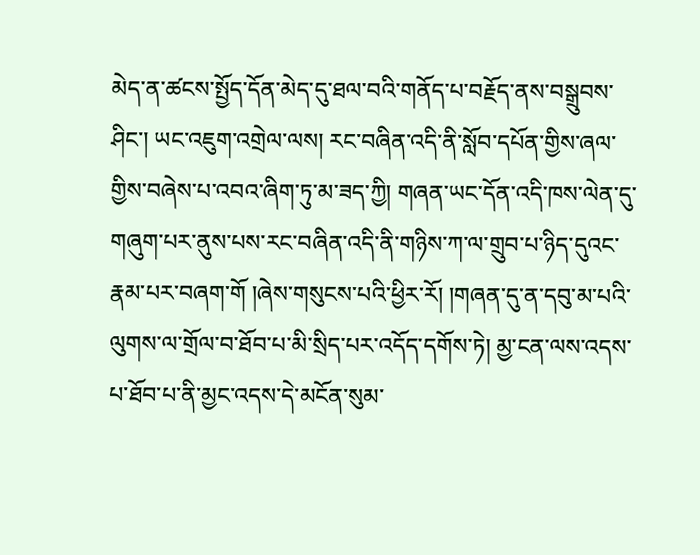མེད་ན་ཚངས་སྤྱོད་དོན་མེད་དུ་ཐལ་བའི་གནོད་པ་བརྗོད་ནས་བསྒྲུབས་ཤིང་། ཡང་འཇུག་འགྲེལ་ལས། རང་བཞིན་འདི་ནི་སློབ་དཔོན་གྱིས་ཞལ་གྱིས་བཞེས་པ་འབའ་ཞིག་ཏུ་མ་ཟད་ཀྱི། གཞན་ཡང་དོན་འདི་ཁས་ལེན་དུ་གཞུག་པར་ནུས་པས་རང་བཞིན་འདི་ནི་གཉིས་ཀ་ལ་གྲུབ་པ་ཉིད་དུའང་རྣམ་པར་བཞག་གོ །ཞེས་གསུངས་པའི་ཕྱིར་རོ། །གཞན་དུ་ན་དབུ་མ་པའི་ལུགས་ལ་གྲོལ་བ་ཐོབ་པ་མི་སྲིད་པར་འདོད་དགོས་ཏེ། མྱ་ངན་ལས་འདས་པ་ཐོབ་པ་ནི་མྱང་འདས་དེ་མངོན་སུམ་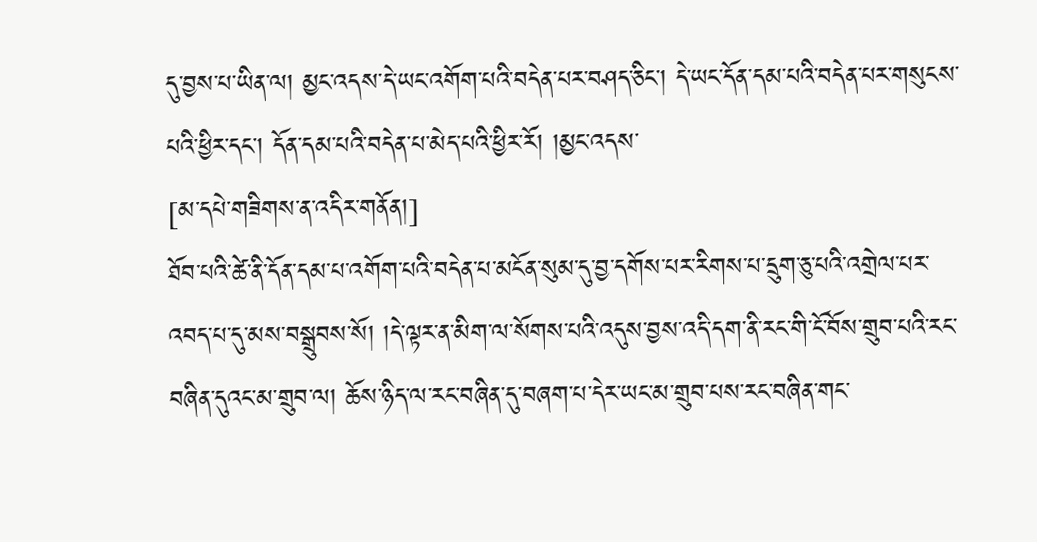དུ་བྱས་པ་ཡིན་ལ། མྱང་འདས་དེ་ཡང་འགོག་པའི་བདེན་པར་བཤད་ཅིང་། དེ་ཡང་དོན་དམ་པའི་བདེན་པར་གསུངས་པའི་ཕྱིར་དང་། དོན་དམ་པའི་བདེན་པ་མེད་པའི་ཕྱིར་རོ། །མྱང་འདས་
[མ་དཔེ་གཟིགས་ན་འདིར་གནོན།]
ཐོབ་པའི་ཚེ་ནི་དོན་དམ་པ་འགོག་པའི་བདེན་པ་མངོན་སུམ་དུ་བྱ་དགོས་པར་རིགས་པ་དྲུག་ཅུ་པའི་འགྲེལ་པར་འབད་པ་དུ་མས་བསྒྲུབས་སོ། །དེ་ལྟར་ན་མིག་ལ་སོགས་པའི་འདུས་བྱས་འདི་དག་ནི་རང་གི་ངོ་བོས་གྲུབ་པའི་རང་བཞིན་དུའང་མ་གྲུབ་ལ། ཆོས་ཉིད་ལ་རང་བཞིན་དུ་བཞག་པ་དེར་ཡང་མ་གྲུབ་པས་རང་བཞིན་གང་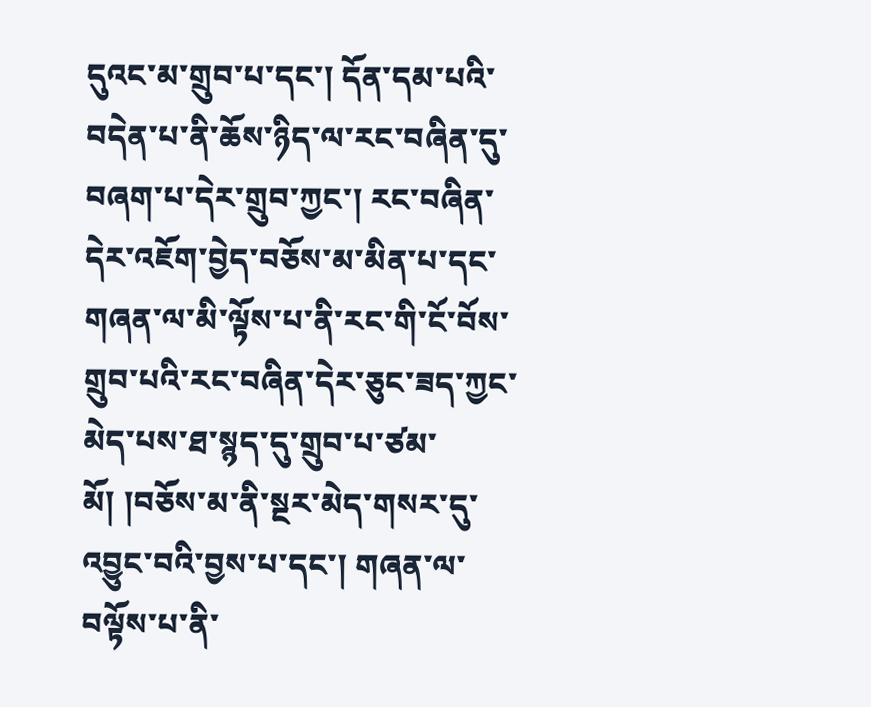དུའང་མ་གྲུབ་པ་དང་། དོན་དམ་པའི་བདེན་པ་ནི་ཆོས་ཉིད་ལ་རང་བཞིན་དུ་བཞག་པ་དེར་གྲུབ་ཀྱང་། རང་བཞིན་དེར་འཇོག་བྱེད་བཅོས་མ་མིན་པ་དང་གཞན་ལ་མི་ལྟོས་པ་ནི་རང་གི་ངོ་བོས་གྲུབ་པའི་རང་བཞིན་དེར་ཅུང་ཟད་ཀྱང་མེད་པས་ཐ་སྙད་དུ་གྲུབ་པ་ཙམ་མོ། །བཅོས་མ་ནི་སྔར་མེད་གསར་དུ་འབྱུང་བའི་བྱས་པ་དང་། གཞན་ལ་བལྟོས་པ་ནི་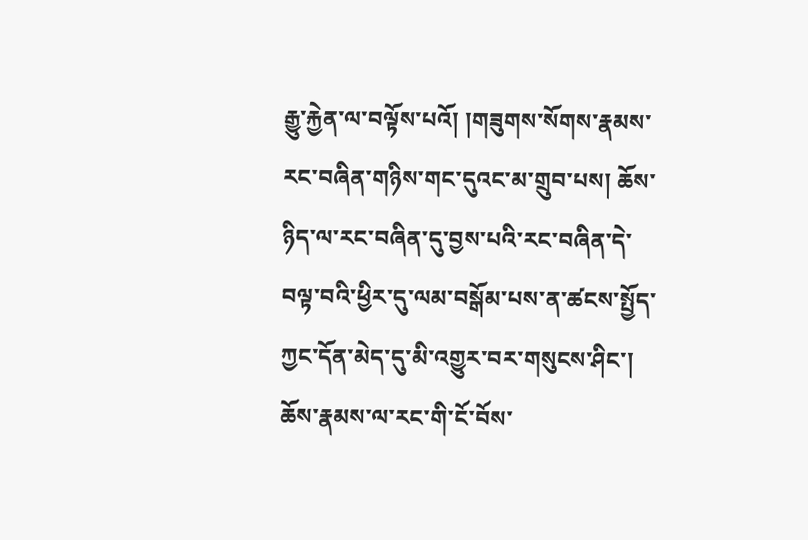རྒྱུ་རྐྱེན་ལ་བལྟོས་པའོ། །གཟུགས་སོགས་རྣམས་རང་བཞིན་གཉིས་གང་དུའང་མ་གྲུབ་པས། ཆོས་ཉིད་ལ་རང་བཞིན་དུ་བྱས་པའི་རང་བཞིན་དེ་བལྟ་བའི་ཕྱིར་དུ་ལམ་བསྒོམ་པས་ན་ཚངས་སྤྱོད་ཀྱང་དོན་མེད་དུ་མི་འགྱུར་བར་གསུངས་ཤིང་། ཆོས་རྣམས་ལ་རང་གི་ངོ་བོས་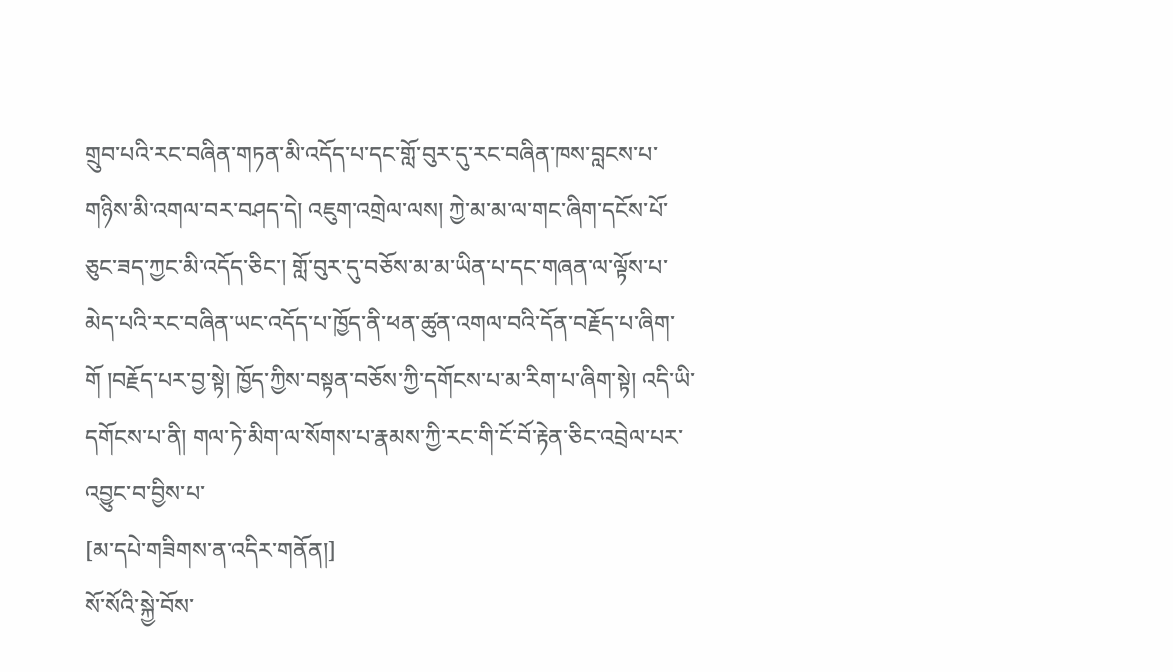གྲུབ་པའི་རང་བཞིན་གཏན་མི་འདོད་པ་དང་གློ་བུར་དུ་རང་བཞིན་ཁས་བླངས་པ་གཉིས་མི་འགལ་བར་བཤད་དེ། འཇུག་འགྲེལ་ལས། ཀྱེ་མ་མ་ལ་གང་ཞིག་དངོས་པོ་ཅུང་ཟད་ཀྱང་མི་འདོད་ཅིང་། གློ་བུར་དུ་བཅོས་མ་མ་ཡིན་པ་དང་གཞན་ལ་ལྟོས་པ་མེད་པའི་རང་བཞིན་ཡང་འདོད་པ་ཁྱོད་ནི་ཕན་ཚུན་འགལ་བའི་དོན་བརྗོད་པ་ཞིག་གོ །བརྗོད་པར་བྱ་སྟེ། ཁྱོད་ཀྱིས་བསྟན་བཅོས་ཀྱི་དགོངས་པ་མ་རིག་པ་ཞིག་སྟེ། འདི་ཡི་དགོངས་པ་ནི། གལ་ཏེ་མིག་ལ་སོགས་པ་རྣམས་ཀྱི་རང་གི་ངོ་བོ་རྟེན་ཅིང་འབྲེལ་པར་འབྱུང་བ་བྱིས་པ་
[མ་དཔེ་གཟིགས་ན་འདིར་གནོན།]
སོ་སོའི་སྐྱེ་བོས་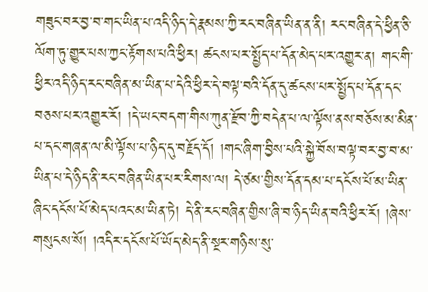གཟུང་བར་བྱ་བ་གང་ཡིན་པ་འདི་ཉིད་དེ་རྣམས་ཀྱི་རང་བཞིན་ཡིན་ན་ནི། རང་བཞིན་དེ་ཕྱིན་ཅི་ལོག་ཏུ་གྱུར་པས་ཀྱང་རྟོགས་པའི་ཕྱིར། ཚངས་པར་སྤྱོད་པ་དོན་མེད་པར་འགྱུར་ན། གང་གི་ཕྱིར་འདི་ཉིད་རང་བཞིན་མ་ཡིན་པ་དེའི་ཕྱིར་དེ་བལྟ་བའི་དོན་དུ་ཚངས་པར་སྤྱོད་པ་དོན་དང་བཅས་པར་འགྱུར་རོ། །དེ་ཡང་བདག་གིས་ཀུན་རྫོབ་ཀྱི་བདེན་པ་ལ་ལྟོས་ནས་བཅོས་མ་མིན་པ་དང་གཞན་ལ་མི་ལྟོས་པ་ཉིད་དུ་བརྗོད་དོ། །གང་ཞིག་བྱིས་པའི་སྐྱེ་བོས་བལྟ་བར་བྱ་བ་མ་ཡིན་པ་དེ་ཉིད་ནི་རང་བཞིན་ཡིན་པར་རིགས་ལ། དེ་ཙམ་གྱིས་དོན་དམ་པ་དངོས་པོ་མ་ཡིན་ཞིང་དངོས་པོ་མེད་པའང་མ་ཡིན་ཏེ། དེ་ནི་རང་བཞིན་གྱིས་ཞི་བ་ཉིད་ཡིན་བའི་ཕྱིར་རོ། །ཞེས་གསུངས་སོ། །འདིར་དངོས་པོ་ཡོད་མེད་ནི་སྔར་གཉིས་སུ་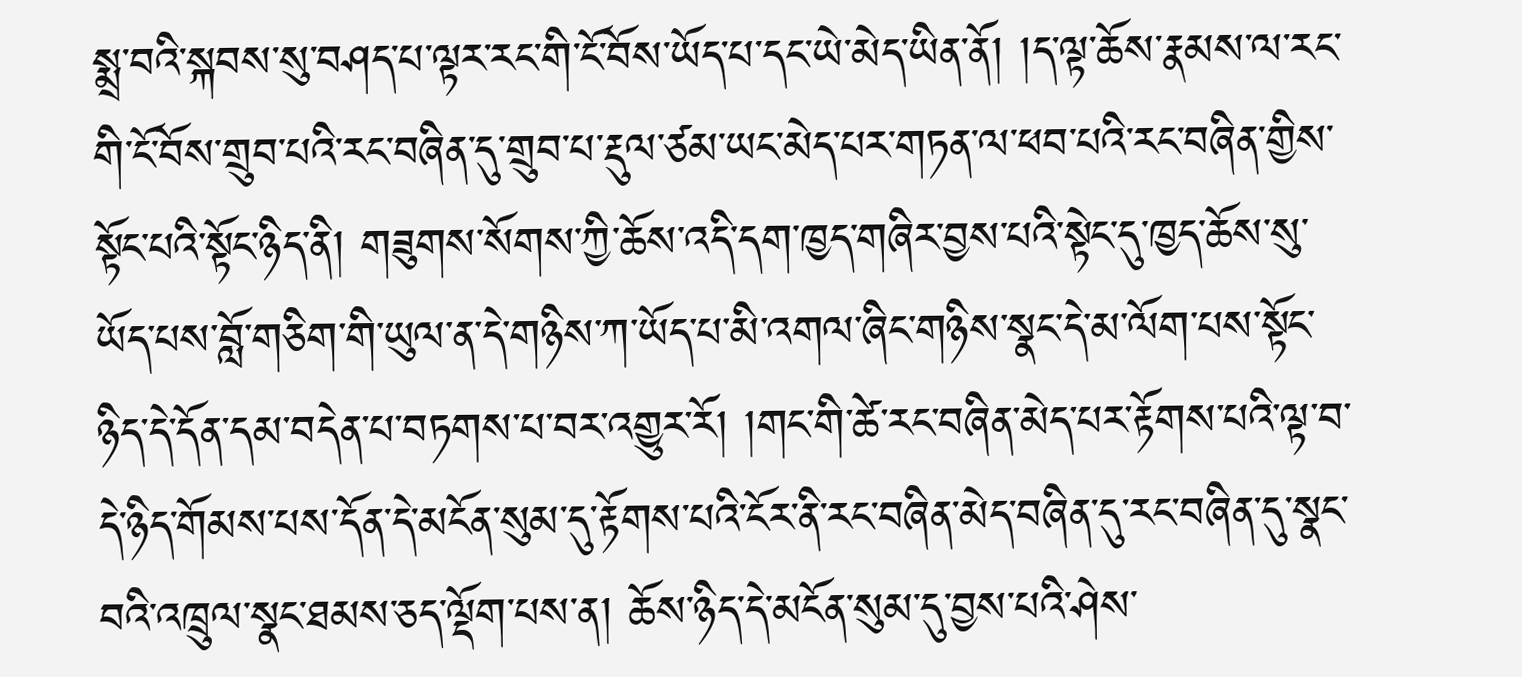སྨྲ་བའི་སྐབས་སུ་བཤད་པ་ལྟར་རང་གི་ངོ་བོས་ཡོད་པ་དང་ཡེ་མེད་ཡིན་ནོ། །ད་ལྟ་ཆོས་རྣམས་ལ་རང་གི་ངོ་བོས་གྲུབ་པའི་རང་བཞིན་དུ་གྲུབ་པ་རྡུལ་ཙམ་ཡང་མེད་པར་གཏན་ལ་ཕབ་པའི་རང་བཞིན་གྱིས་སྟོང་པའི་སྟོང་ཉིད་ནི། གཟུགས་སོགས་ཀྱི་ཆོས་འདི་དག་ཁྱད་གཞིར་བྱས་པའི་སྟེང་དུ་ཁྱད་ཆོས་སུ་ཡོད་པས་བློ་གཅིག་གི་ཡུལ་ན་དེ་གཉིས་ཀ་ཡོད་པ་མི་འགལ་ཞིང་གཉིས་སྣང་དེ་མ་ལོག་པས་སྟོང་ཉིད་དེ་དོན་དམ་བདེན་པ་བཏགས་པ་བར་འགྱུར་རོ། །གང་གི་ཚེ་རང་བཞིན་མེད་པར་རྟོགས་པའི་ལྟ་བ་དེ་ཉིད་གོམས་པས་དོན་དེ་མངོན་སུམ་དུ་རྟོགས་པའི་ངོར་ནི་རང་བཞིན་མེད་བཞིན་དུ་རང་བཞིན་དུ་སྣང་བའི་འཁྲུལ་སྣང་ཐམས་ཅད་ལྡོག་པས་ན། ཆོས་ཉིད་དེ་མངོན་སུམ་དུ་བྱས་པའི་ཤེས་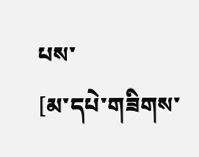པས་
[མ་དཔེ་གཟིགས་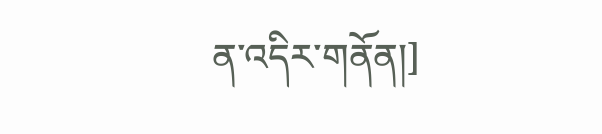ན་འདིར་གནོན།]